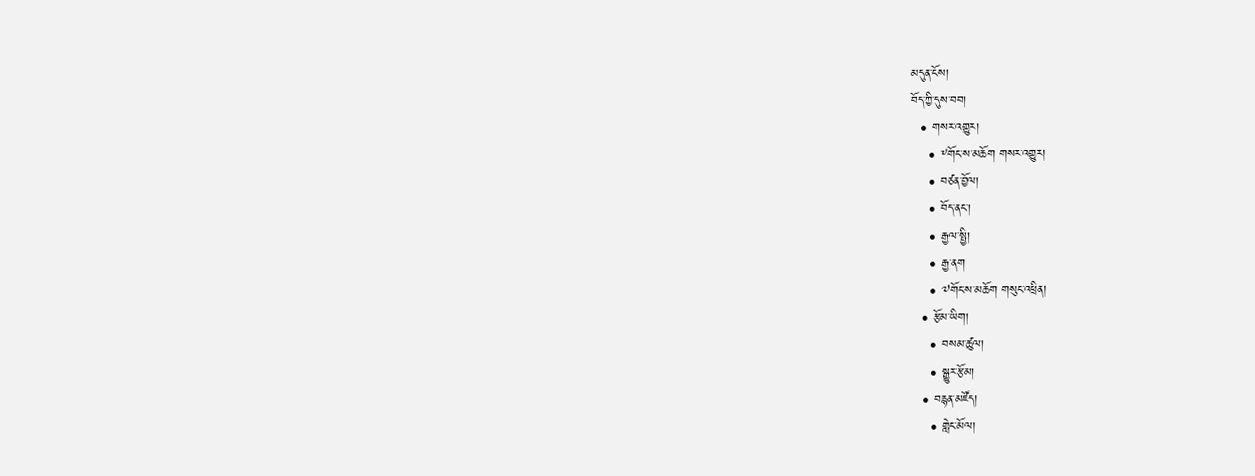མདུན་ངོས།
བོད་ཀྱི་དུས་བབ།
  • གསར་འགྱུར།
    • ༸གོང་ས་མཆོག གསར་འགྱུར།
    • བཙན་བྱོལ།
    • བོད་ནང་།
    • རྒྱལ་སྤྱི།
    • རྒྱ་ནག
    • ༧གོང་ས་མཆོག གསུང་འཕྲིན།
  • རྩོམ་ཡིག།
    • བསམ་ཚུལ།
    • སྒྱུར་རྩོམ།
  • བརྙན་མཛོད།
    • གླེང་མོལ།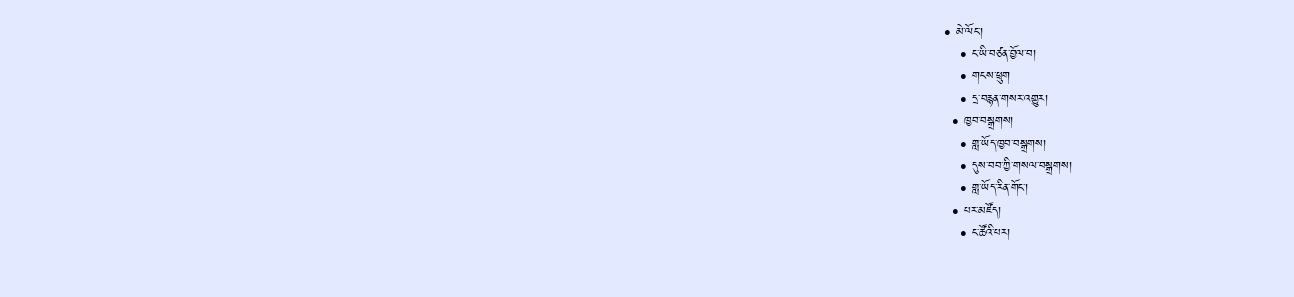• མེ་ལོང་།
    • ང་ཡི་བཙན་བྱོལ་བ།
    • གངས་ཕྲུག
    • དྲ་བརྙན་གསར་འགྱུར།
  • ཁྱབ་བསྒྲགས།
    • གླ་ཡོད་ཁྱབ་བསྒྲགས།
    • དུས་བབ་ཀྱི་གསལ་བསྒྲགས།
    • གླ་ཡོད་རིན་གོང་།
  • པར་མཛོད།
    • ང་ཚོའི་པར།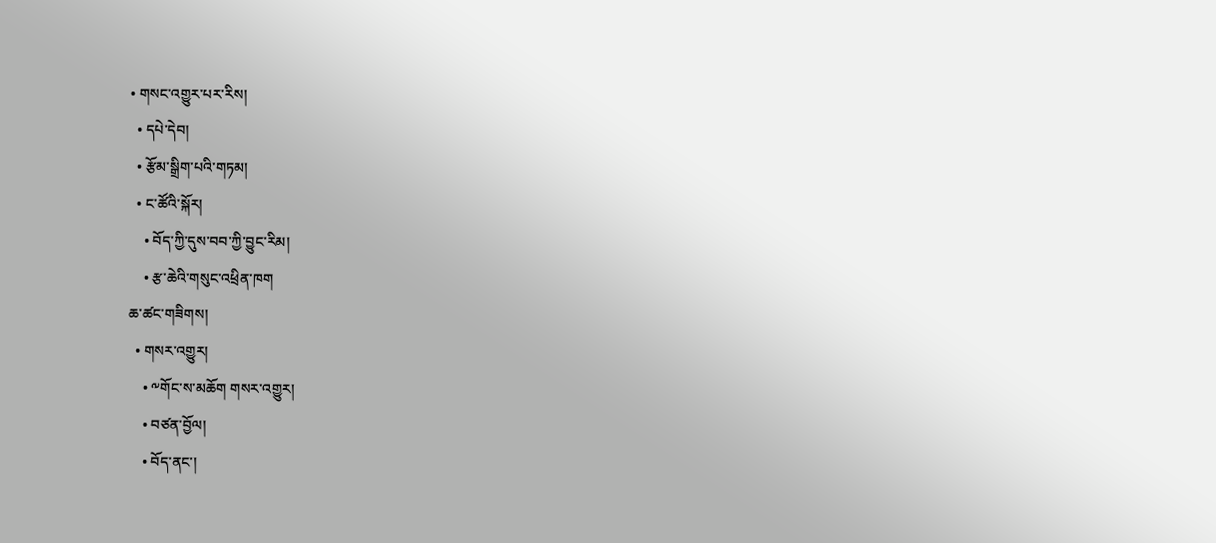• གསང་འགྱུར་པར་རིས།
  • དཔེ་དེབ།
  • རྩོམ་སྒྲིག་པའི་གཏམ།
  • ང་ཚོའི་སྐོར།
    • བོད་ཀྱི་དུས་བབ་ཀྱི་བྱུང་རིམ།
    • རྩ་ཆེའི་གསུང་འཕྲིན་ཁག
ཆ་ཚང་གཟིགས།
  • གསར་འགྱུར།
    • ༸གོང་ས་མཆོག གསར་འགྱུར།
    • བཙན་བྱོལ།
    • བོད་ནང་།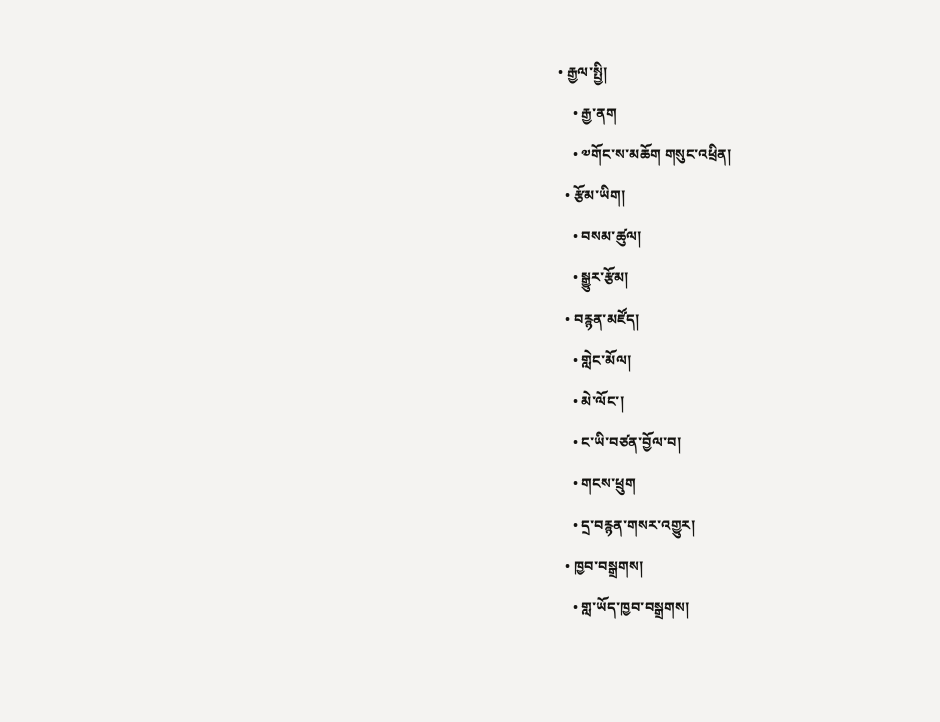• རྒྱལ་སྤྱི།
    • རྒྱ་ནག
    • ༧གོང་ས་མཆོག གསུང་འཕྲིན།
  • རྩོམ་ཡིག།
    • བསམ་ཚུལ།
    • སྒྱུར་རྩོམ།
  • བརྙན་མཛོད།
    • གླེང་མོལ།
    • མེ་ལོང་།
    • ང་ཡི་བཙན་བྱོལ་བ།
    • གངས་ཕྲུག
    • དྲ་བརྙན་གསར་འགྱུར།
  • ཁྱབ་བསྒྲགས།
    • གླ་ཡོད་ཁྱབ་བསྒྲགས།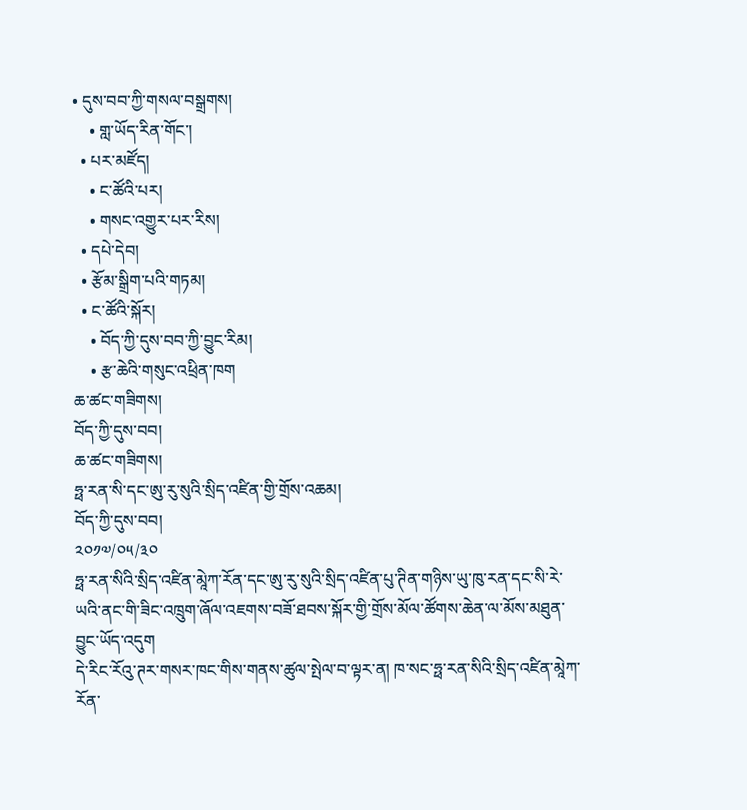• དུས་བབ་ཀྱི་གསལ་བསྒྲགས།
    • གླ་ཡོད་རིན་གོང་།
  • པར་མཛོད།
    • ང་ཚོའི་པར།
    • གསང་འགྱུར་པར་རིས།
  • དཔེ་དེབ།
  • རྩོམ་སྒྲིག་པའི་གཏམ།
  • ང་ཚོའི་སྐོར།
    • བོད་ཀྱི་དུས་བབ་ཀྱི་བྱུང་རིམ།
    • རྩ་ཆེའི་གསུང་འཕྲིན་ཁག
ཆ་ཚང་གཟིགས།
བོད་ཀྱི་དུས་བབ།
ཆ་ཚང་གཟིགས།
ཧྥ་རན་སི་དང་ཨུ་རུ་སུའི་སྲིད་འཛིན་གྱི་གྲོས་འཆམ།
བོད་ཀྱི་དུས་བབ།
༢༠༡༧/༠༥/༣༠
ཧྥ་རན་སིའི་སྲིད་འཛིན་མཱེཀ་རོན་དང་ཨུ་རུ་སུའི་སྲིད་འཛིན་པུ་ཊིན་གཉིས་ཡུ་ཁུ་རན་དང་སི་རེ་ཡའི་ནང་གི་ཟིང་འཁྲུག་ཞོལ་འཇགས་བཟོ་ཐབས་སྐོར་གྱི་གྲོས་མོལ་ཚོགས་ཆེན་ལ་མོས་མཐུན་བྱུང་ཡོད་འདུག
དེ་རིང་རོའུ་ཊར་གསར་ཁང་གིས་གནས་ཚུལ་སྤེལ་བ་ལྟར་ན། ཁ་སང་ཧྥ་རན་སིའི་སྲིད་འཛིན་མཱེཀ་རོན་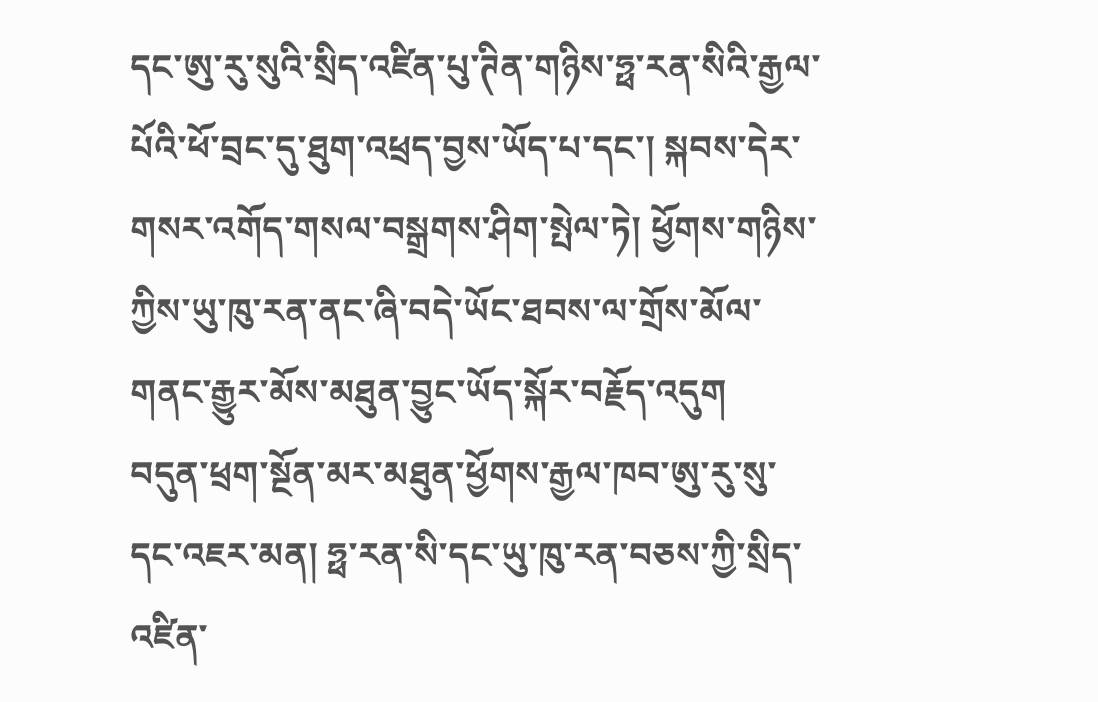དང་ཨུ་རུ་སུའི་སྲིད་འཛིན་པུ་ཊིན་གཉིས་ཧྥ་རན་སིའི་རྒྱལ་པོའི་ཕོ་བྲང་དུ་ཐུག་འཕྲད་བྱས་ཡོད་པ་དང་། སྐབས་དེར་གསར་འགོད་གསལ་བསྒྲགས་ཤིག་སྤེལ་ཏེ། ཕྱོགས་གཉིས་ཀྱིས་ཡུ་ཁུ་རན་ནང་ཞི་བདེ་ཡོང་ཐབས་ལ་གྲོས་མོལ་གནང་རྒྱུར་མོས་མཐུན་བྱུང་ཡོད་སྐོར་བརྗོད་འདུག
བདུན་ཕྲག་སྔོན་མར་མཐུན་ཕྱོགས་རྒྱལ་ཁབ་ཨུ་རུ་སུ་དང་འཇར་མན། ཧྥ་རན་སི་དང་ཡུ་ཁུ་རན་བཅས་ཀྱི་སྲིད་འཛིན་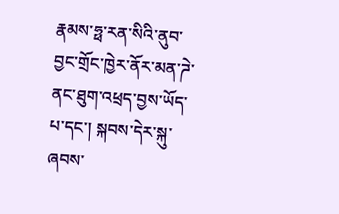རྣམས་ཧྥ་རན་སིའི་ནུབ་བྱང་གྲོང་ཁྱེར་ནོར་མན་ཌེ་ནང་ཐུག་འཕྲད་བྱས་ཡོད་པ་དང་། སྐབས་དེར་སྐུ་ཞབས་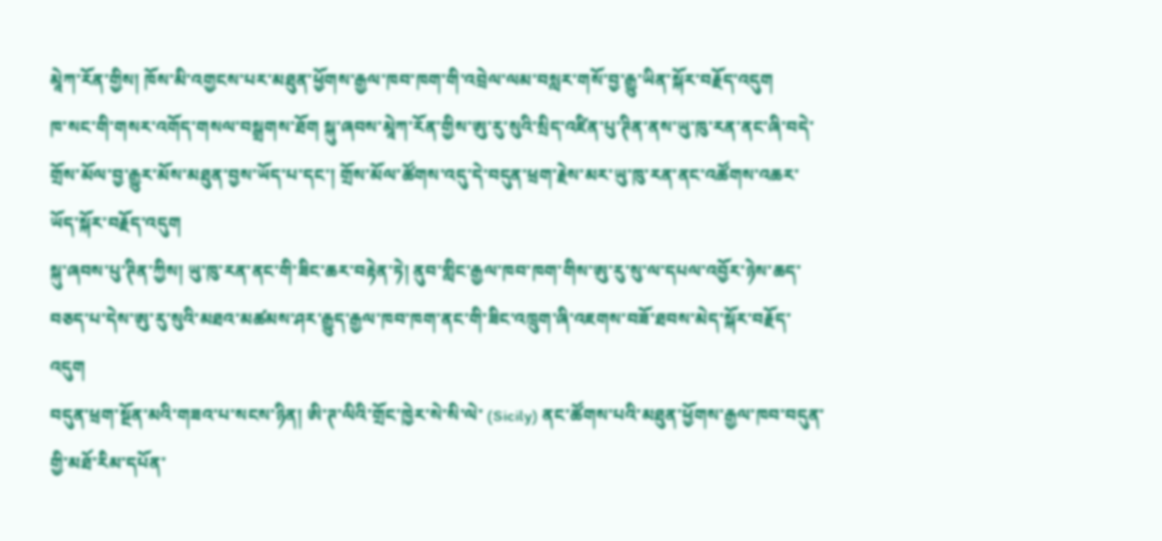མཱེཀ་རོན་གྱིས། ཁོས་མི་འགྱངས་པར་མཐུན་ཕྱོགས་རྒྱལ་ཁབ་ཁག་གི་འབྲེལ་ལམ་བསླར་གསོ་བྱ་རྒྱུ་ཡིན་སྐོར་བརྗོད་འདུག
ཁ་སང་གི་གསར་འགོད་གསལ་བསྒྲགས་ཐོག སྐུ་ཞབས་མཱེཀ་རོན་གྱིས་ཨུ་རུ་སུའི་སྲིད་འཛིན་པུ་ཊིན་ནས་ཡུ་ཁུ་རན་ནང་ཞི་བདེ་གྲོས་མོལ་བྱ་རྒྱུར་མོས་མཐུན་བྱས་ཡོད་པ་དང་། གྲོས་མོལ་ཚོགས་འདུ་དེ་བདུན་ཕྲག་རྗེས་མར་ཡུ་ཁུ་རན་ནང་འཚོགས་འཆར་ཡོད་སྐོར་བརྗོད་འདུག
སྐུ་ཞབས་པུ་ཊིན་ཀྱིས། ཡུ་ཁུ་རན་ནང་གི་ཟིང་ཆར་བརྟེན་ཏེ། ནུབ་གླིང་རྒྱལ་ཁབ་ཁག་གིས་ཨུ་རུ་སུ་ལ་དཔལ་འབྱོར་ཉེས་ཆད་བཅད་པ་དེས་ཨུ་རུ་སུའི་མཐའ་མཚམས་ཤར་རྒྱུད་རྒྱལ་ཁབ་ཁག་ནང་གི་ཟིང་འཁྲུག་ཞི་འཇགས་བཟོ་ཐབས་མེད་སྐོར་བརྗོད་འདུག
བདུན་ཕྲག་སྔོན་མའི་གཟའ་པ་སངས་ཉིན། ཨི་ཊ་ལིའི་གྲོང་ཁྱེར་སེ་སི་ལེ་ (Sicily) ནང་ཚོགས་པའི་མཐུན་ཕྱོགས་རྒྱལ་ཁབ་བདུན་གྱི་མཐོ་རིམ་དཔོན་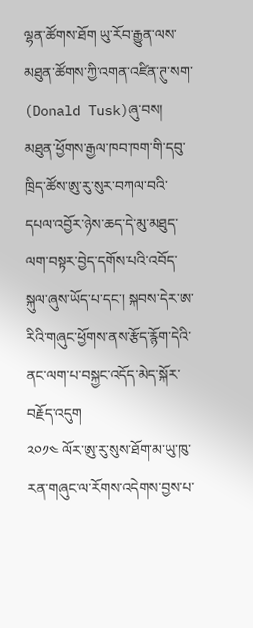ལྷན་ཚོགས་ཐོག ཡུ་རོབ་རྒྱུན་ལས་མཐུན་ཚོགས་ཀྱི་འགན་འཛིན་ཊུ་སག་ (Donald Tusk)ཞུ་བས། མཐུན་ཕྱོགས་རྒྱལ་ཁབ་ཁག་གི་དབུ་ཁྲིད་ཚོས་ཨུ་རུ་སུར་བཀལ་བའི་དཔལ་འབྱོར་ཉེས་ཆད་དེ་མུ་མཐུད་ལག་བསྟར་བྱེད་དགོས་པའི་འབོད་སྐུལ་ཞུས་ཡོད་པ་དང་། སྐབས་དེར་ཨ་རིའི་གཞུང་ཕྱོགས་ནས་རྩོད་རྙོག་དེའི་ནང་ལག་པ་བསྐྱང་འདོད་མེད་སྐོར་བརྗོད་འདུག
༢༠༡༤ ལོར་ཨུ་རུ་སུས་ཐོག་མ་ཡུ་ཁུ་རན་གཞུང་ལ་རོགས་འདེགས་བྱས་པ་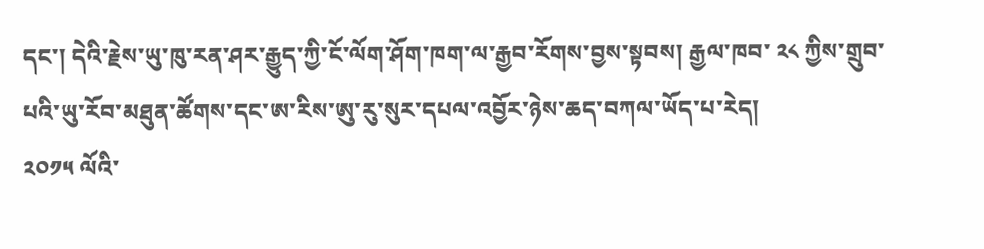དང་། དེའི་རྗེས་ཡུ་ཁུ་རན་ཤར་རྒྱུད་ཀྱི་ངོ་ལོག་ཤོག་ཁག་ལ་རྒྱབ་རོགས་བྱས་སྟབས། རྒྱལ་ཁབ་ ༢༨ ཀྱིས་གྲུབ་པའི་ཡུ་རོབ་མཐུན་ཚོགས་དང་ཨ་རིས་ཨུ་རུ་སུར་དཔལ་འབྱོར་ཉེས་ཆད་བཀལ་ཡོད་པ་རེད།
༢༠༡༥ ལོའི་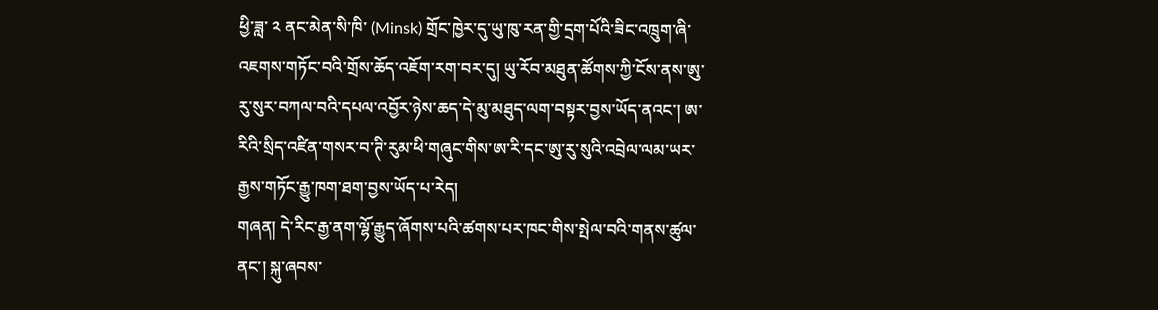ཕྱི་ཟླ་ ༢ ནང་མེན་སི་ཁི་ (Minsk) གྲོང་ཁྱེར་དུ་ཡུ་ཁུ་རན་གྱི་དྲག་པོའི་ཟིང་འཁྲུག་ཞི་འཇགས་གཏོང་བའི་གྲོས་ཆོད་འཇོག་རག་བར་དུ། ཡུ་རོབ་མཐུན་ཚོགས་ཀྱི་ངོས་ནས་ཨུ་རུ་སུར་བཀལ་བའི་དཔལ་འབྱོར་ཉེས་ཆད་དེ་མུ་མཐུད་ལག་བསྟར་བྱས་ཡོད་ནའང་། ཨ་རིའི་སྲིད་འཛིན་གསར་བ་ཊི་རུམ་ཕི་གཞུང་གིས་ཨ་རི་དང་ཨུ་རུ་སུའི་འབྲེལ་ལམ་ཡར་རྒྱས་གཏོང་རྒྱུ་ཁག་ཐག་བྱས་ཡོད་པ་རེད།
གཞན། དེ་རིང་རྒྱ་ནག་ལྷོ་རྒྱུད་ཞོགས་པའི་ཚགས་པར་ཁང་གིས་སྤེལ་བའི་གནས་ཚུལ་ནང་། སྐུ་ཞབས་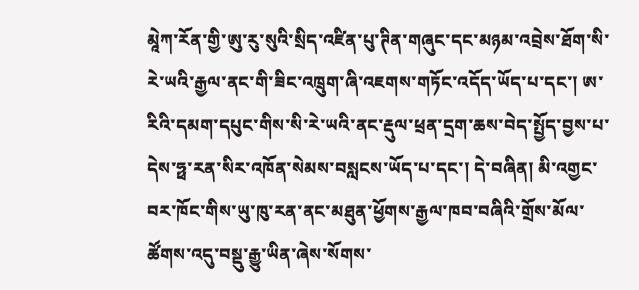མཱེཀ་རོན་གྱི་ཨུ་རུ་སུའི་སྲིད་འཛིན་པུ་ཊིན་གཞུང་དང་མཉམ་འབྲེས་ཐོག་སི་རེ་ཡའི་རྒྱལ་ནང་གི་ཟིང་འཁྲུག་ཞི་འཇགས་གཏོང་འདོད་ཡོད་པ་དང་། ཨ་རིའི་དམག་དཔུང་གིས་སི་རེ་ཡའི་ནང་རྡུལ་ཕྲན་དྲག་ཆས་བེད་སྤྱོད་བྱས་པ་དེས་ཧྥ་རན་སིར་འཁོན་སེམས་བསླངས་ཡོད་པ་དང་། དེ་བཞིན། མི་འགྱང་བར་ཁོང་གིས་ཡུ་ཁུ་རན་ནང་མཐུན་ཕྱོགས་རྒྱལ་ཁབ་བཞིའི་གྲོས་མོལ་ཚོགས་འདུ་བསྡུ་རྒྱུ་ཡིན་ཞེས་སོགས་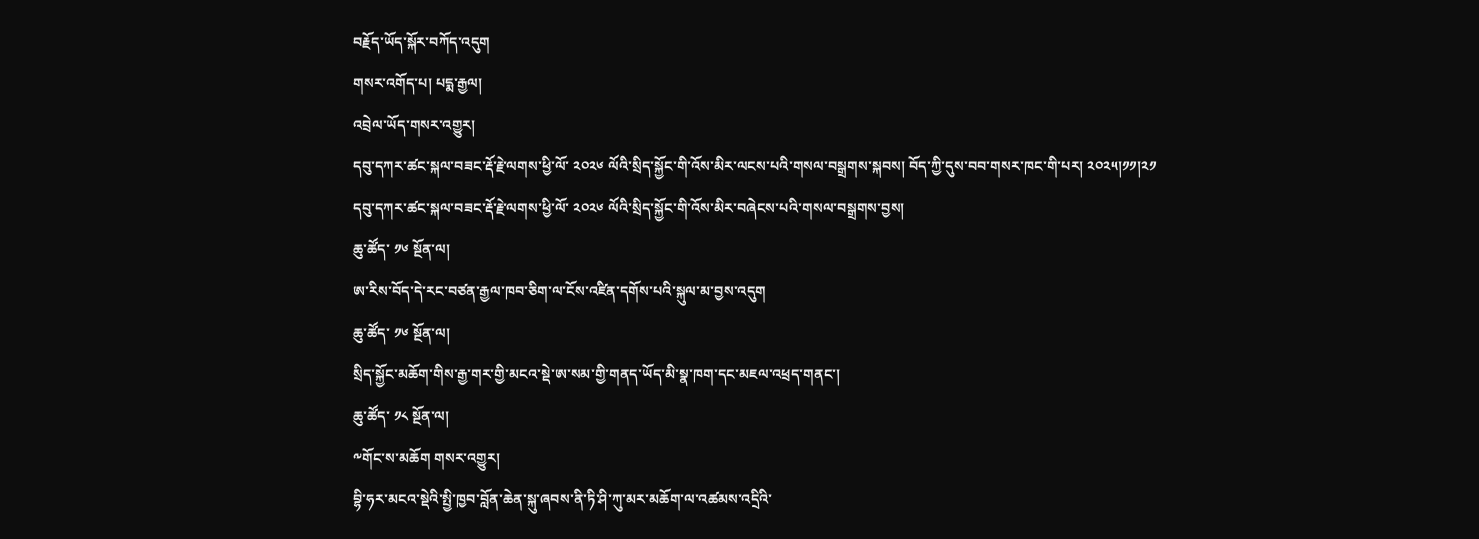བརྗོད་ཡོད་སྐོར་བཀོད་འདུག
གསར་འགོད་པ། པདྨ་རྒྱལ།
འབྲེལ་ཡོད་གསར་འགྱུར།
དབུ་དཀར་ཚང་སྐལ་བཟང་རྡོ་རྗེ་ལགས་ཕྱི་ལོ་ ༢༠༢༦ ལོའི་སྲིད་སྐྱོང་གི་འོས་མིར་ལངས་པའི་གསལ་བསྒྲགས་སྐབས། བོད་ཀྱི་དུས་བབ་གསར་ཁང་གི་པར། ༢༠༢༥།༡༡།༢༡
དབུ་དཀར་ཚང་སྐལ་བཟང་རྡོ་རྗེ་ལགས་ཕྱི་ལོ་ ༢༠༢༦ ལོའི་སྲིད་སྐྱོང་གི་འོས་མིར་བཞེངས་པའི་གསལ་བསྒྲགས་བྱས།
ཆུ་ཚོད་ ༡༦ སྔོན་ལ།
ཨ་རིས་བོད་དེ་རང་བཙན་རྒྱལ་ཁབ་ཅིག་ལ་ངོས་འཛིན་དགོས་པའི་སྐུལ་མ་བྱས་འདུག
ཆུ་ཚོད་ ༡༦ སྔོན་ལ།
སྲིད་སྐྱོང་མཆོག་གིས་རྒྱ་གར་གྱི་མངའ་སྡེ་ཨ་སམ་གྱི་གནད་ཡོད་མི་སྣ་ཁག་དང་མཇལ་འཕྲད་གནང་།
ཆུ་ཚོད་ ༡༨ སྔོན་ལ།
༸གོང་ས་མཆོག གསར་འགྱུར།
བྷི་ཧར་མངའ་སྡེའི་སྤྱི་ཁྱབ་བློན་ཆེན་སྐུ་ཞབས་ནི་ཏི་ཤི་ཀུ་མར་མཆོག་ལ་འཚམས་འདྲིའི་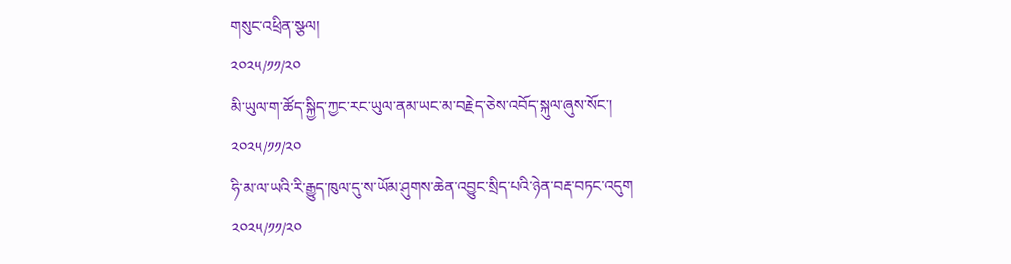གསུང་འཕྲིན་སྩལ།
༢༠༢༥/༡༡/༢༠
མི་ཡུལ་ག་ཚོད་སྐྱིད་ཀྱང་རང་ཡུལ་ནམ་ཡང་མ་བརྗེད་ཅེས་འབོད་སྐུལ་ཞུས་སོང་།
༢༠༢༥/༡༡/༢༠
ཧི་མ་ལ་ཡའི་རི་རྒྱུད་ཁུལ་དུ་ས་ཡོམ་ཤུགས་ཆེན་འབྱུང་སྲིད་པའི་ཉེན་བརྡ་བཏང་འདུག
༢༠༢༥/༡༡/༢༠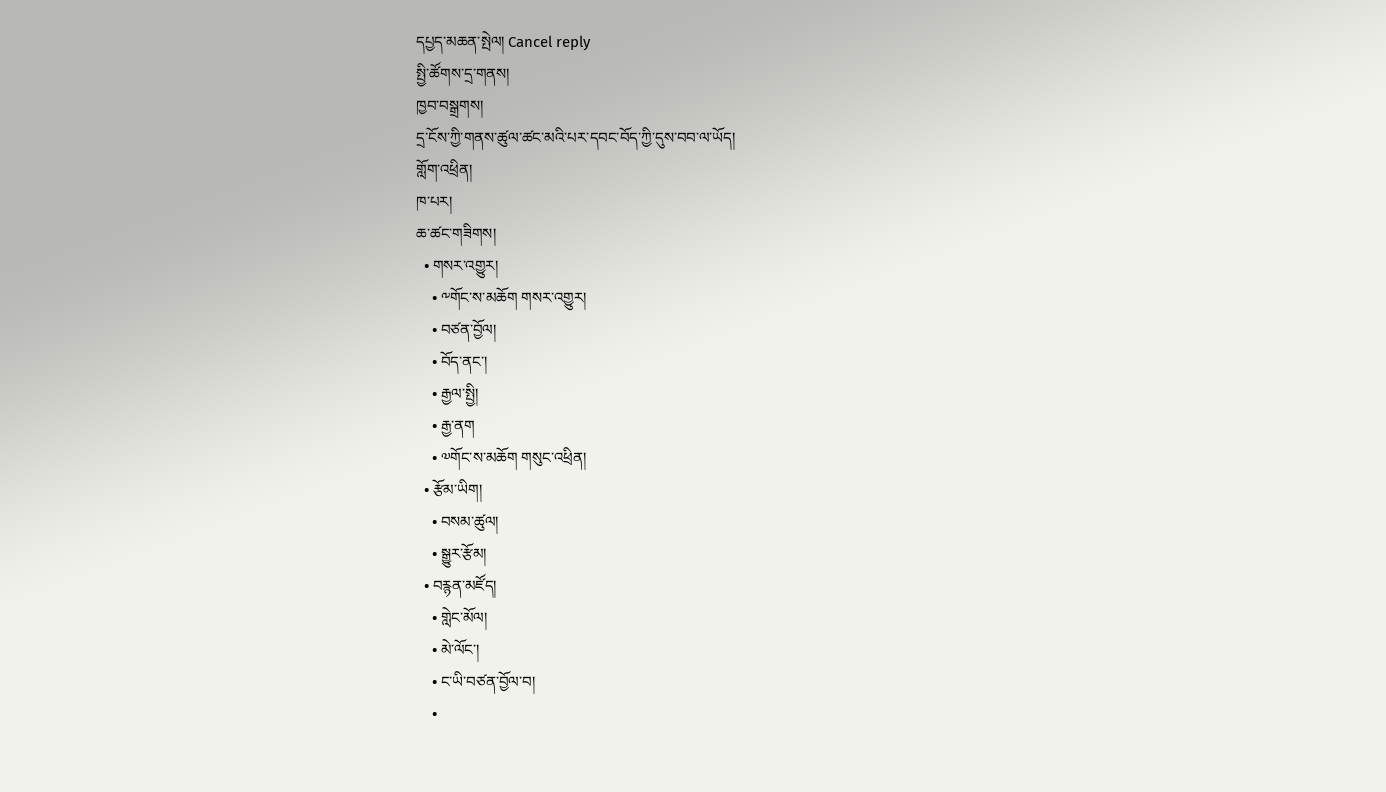དཔྱད་མཆན་སྤེལ། Cancel reply
སྤྱི་ཚོགས་དྲ་གནས།
ཁྱབ་བསྒྲགས།
དྲ་ངོས་ཀྱི་གནས་ཚུལ་ཚང་མའི་པར་དབང་བོད་ཀྱི་དུས་བབ་ལ་ཡོད།
གློག་འཕྲིན།
ཁ་པར།
ཆ་ཚང་གཟིགས།
  • གསར་འགྱུར།
    • ༸གོང་ས་མཆོག གསར་འགྱུར།
    • བཙན་བྱོལ།
    • བོད་ནང་།
    • རྒྱལ་སྤྱི།
    • རྒྱ་ནག
    • ༧གོང་ས་མཆོག གསུང་འཕྲིན།
  • རྩོམ་ཡིག།
    • བསམ་ཚུལ།
    • སྒྱུར་རྩོམ།
  • བརྙན་མཛོད།
    • གླེང་མོལ།
    • མེ་ལོང་།
    • ང་ཡི་བཙན་བྱོལ་བ།
    •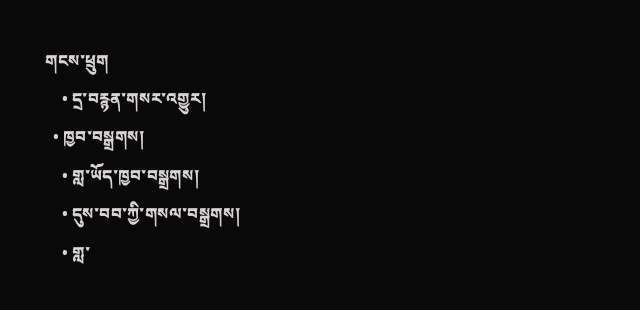གངས་ཕྲུག
    • དྲ་བརྙན་གསར་འགྱུར།
  • ཁྱབ་བསྒྲགས།
    • གླ་ཡོད་ཁྱབ་བསྒྲགས།
    • དུས་བབ་ཀྱི་གསལ་བསྒྲགས།
    • གླ་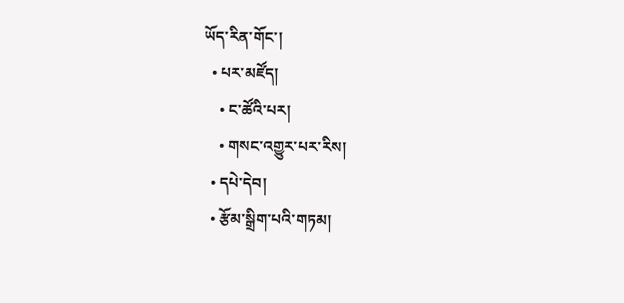ཡོད་རིན་གོང་།
  • པར་མཛོད།
    • ང་ཚོའི་པར།
    • གསང་འགྱུར་པར་རིས།
  • དཔེ་དེབ།
  • རྩོམ་སྒྲིག་པའི་གཏམ།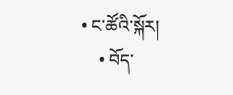• ང་ཚོའི་སྐོར།
    • བོད་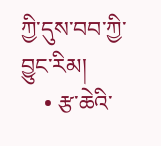ཀྱི་དུས་བབ་ཀྱི་བྱུང་རིམ།
    • རྩ་ཆེའི་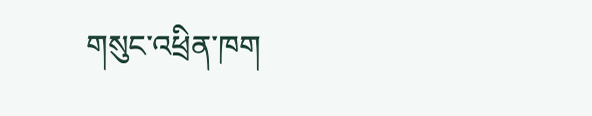གསུང་འཕྲིན་ཁག